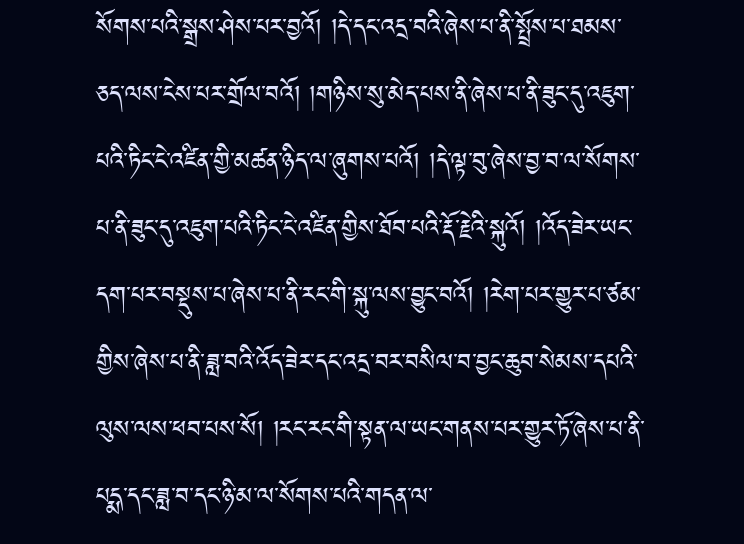སོགས་པའི་སྒྲས་ཤེས་པར་བྱའོ། །དེ་དང་འདྲ་བའི་ཞེས་པ་ནི་སྤྲོས་པ་ཐམས་ཅད་ལས་ངེས་པར་གྲོལ་བའོ། །གཉིས་སུ་མེད་པས་ནི་ཞེས་པ་ནི་ཟུང་དུ་འཇུག་པའི་ཏིང་ངེ་འཛིན་གྱི་མཚན་ཉིད་ལ་ཞུགས་པའོ། །དེ་ལྟ་བུ་ཞེས་བྱ་བ་ལ་སོགས་པ་ནི་ཟུང་དུ་འཇུག་པའི་ཏིང་ངེ་འཛིན་གྱིས་ཐོབ་པའི་རྡོ་རྗེའི་སྐུའོ། །འོད་ཟེར་ཡང་དག་པར་བསྡུས་པ་ཞེས་པ་ནི་རང་གི་སྐུ་ལས་བྱུང་བའོ། །རེག་པར་གྱུར་པ་ཙམ་གྱིས་ཞེས་པ་ནི་ཟླ་བའི་འོད་ཟེར་དང་འདྲ་བར་བསིལ་བ་བྱང་ཆུབ་སེམས་དཔའི་ལུས་ལས་ཕབ་པས་སོ། །རང་རང་གི་སྟན་ལ་ཡང་གནས་པར་གྱུར་ཏོ་ཞེས་པ་ནི་པདྨ་དང་ཟླ་བ་དང་ཉི་མ་ལ་སོགས་པའི་གདན་ལ་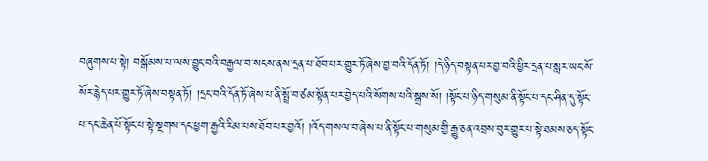བཞུགས་པ་སྟེ། བསྒོམས་པ་ལས་བྱུང་བའི་བརྒྱལ་བ་སངས་ནས་དྲན་པ་ཐོབ་པར་གྱུར་ཏོ་ཞེས་བྱ་བའི་དོན་ཏོ། །དེ་ཉིད་བསྟན་པར་བྱ་བའི་ཕྱིར་དྲན་པ་སླར་ཡང་སོ་སོར་རྙེད་པར་གྱུར་ཏོ་ཞེས་བསྟན་ཏོ། །དྲང་བའི་དོན་ཏོ་ཞེས་པ་ནི་སྤྲོ་བ་ཙམ་སྟོན་པར་བྱེད་པའི་སོགས་པའི་སྒྲས་སོ། །སྟོང་པ་ཉིད་གསུམ་ནི་སྟོང་པ་དང་ཤིན་དུ་སྟོང་པ་དང་ཆེན་པོ་སྟོང་པ་སྟེ་སྔགས་དང་ཕྱག་རྒྱའི་རིམ་པས་ཐོབ་པར་བྱའོ། །འོད་གསལ་བ་ཞེས་པ་ནི་སྟོང་པ་གསུམ་གྱི་རྒྱུ་ཅན་འབྲས་བུར་གྱུར་པ་སྟེ་ཐམས་ཅད་སྟོང་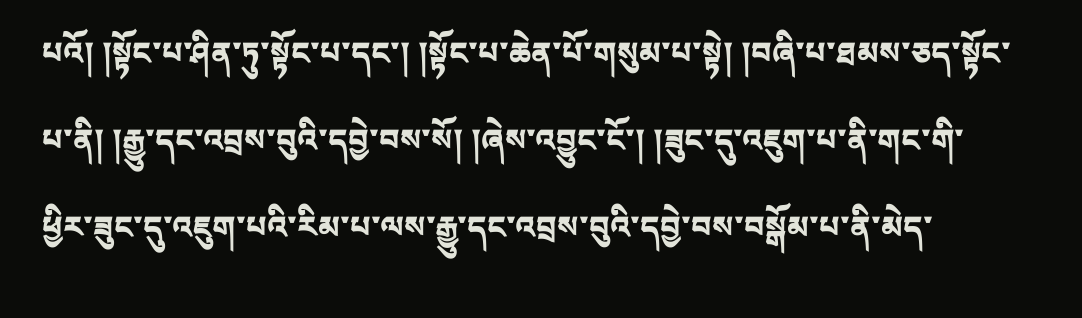པའོ། །སྟོང་པ་ཤིན་ཏུ་སྟོང་པ་དང་། །སྟོང་པ་ཆེན་པོ་གསུམ་པ་སྟེ། །བཞི་པ་ཐམས་ཅད་སྟོང་པ་ནི། །རྒྱུ་དང་འབྲས་བུའི་དབྱེ་བས་སོ། །ཞེས་འབྱུང་ངོ་། །ཟུང་དུ་འཇུག་པ་ནི་གང་གི་ཕྱིར་ཟུང་དུ་འཇུག་པའི་རིམ་པ་ལས་རྒྱུ་དང་འབྲས་བུའི་དབྱེ་བས་བསྒོམ་པ་ནི་མེད་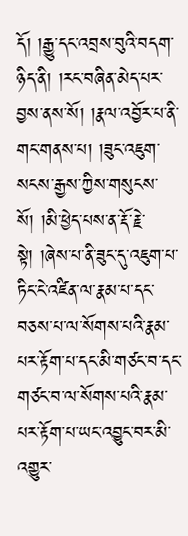དོ། །རྒྱུ་དང་འབྲས་བུའི་བདག་ཉིད་ནི། །རང་བཞིན་མེད་པར་བྱས་ནས་སོ། །རྣལ་འབྱོར་པ་ནི་གང་གནས་པ། །ཟུང་འཇུག་སངས་རྒྱས་ཀྱིས་གསུངས་སོ། །མི་ཕྱེད་པས་ན་རྡོ་རྗེ་སྟེ། །ཞེས་པ་ནི་ཟུང་དུ་འཇུག་པ་ཏིང་ངེ་འཛིན་ལ་རྣམ་པ་དང་བཅས་པ་ལ་སོགས་པའི་རྣམ་པར་རྟོག་པ་དང་མི་གཙང་བ་དང་གཙང་བ་ལ་སོགས་པའི་རྣམ་པར་རྟོག་པ་ཡང་འབྱུང་བར་མི་འགྱུར་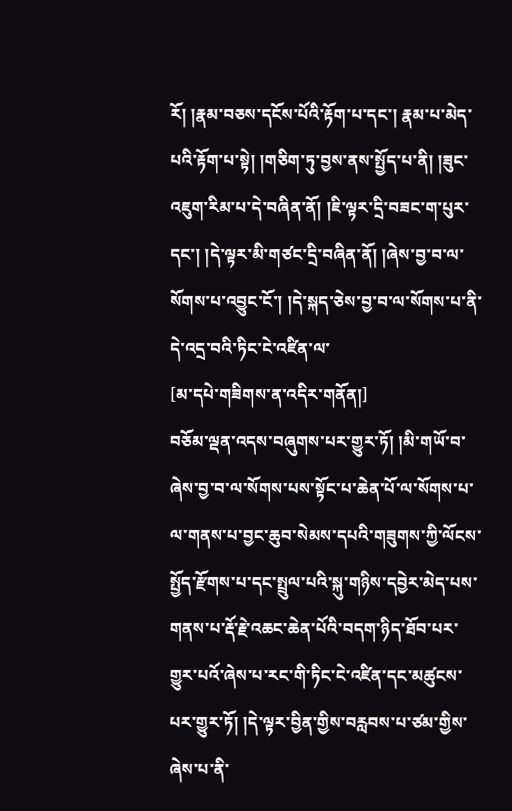རོ། །རྣམ་བཅས་དངོས་པོའི་རྟོག་པ་དང་། རྣམ་པ་མེད་པའི་རྟོག་པ་སྟེ། །གཅིག་ཏུ་བྱས་ནས་སྤྱོད་པ་ནི། །ཟུང་འཇུག་རིམ་པ་དེ་བཞིན་ནོ། །ཇི་ལྟར་དྲི་བཟང་ག་པུར་དང་། །དེ་ལྟར་མི་གཙང་དྲི་བཞིན་ནོ། །ཞེས་བྱ་བ་ལ་སོགས་པ་འབྱུང་ངོ་། །དེ་སྐད་ཅེས་བྱ་བ་ལ་སོགས་པ་ནི་དེ་འདྲ་བའི་ཏིང་ངེ་འཛིན་ལ་
[མ་དཔེ་གཟིགས་ན་འདིར་གནོན།]
བཅོམ་ལྡན་འདས་བཞུགས་པར་གྱུར་ཏོ། །མི་གཡོ་བ་ཞེས་བྱ་བ་ལ་སོགས་པས་སྟོང་པ་ཆེན་པོ་ལ་སོགས་པ་ལ་གནས་པ་བྱང་ཆུབ་སེམས་དཔའི་གཟུགས་ཀྱི་ལོངས་སྤྱོད་རྫོགས་པ་དང་སྤྲུལ་པའི་སྐུ་གཉིས་དབྱེར་མེད་པས་གནས་པ་རྡོ་རྗེ་འཆང་ཆེན་པོའི་བདག་ཉིད་ཐོབ་པར་གྱུར་པའོ་ཞེས་པ་རང་གི་ཏིང་ངེ་འཛིན་དང་མཚུངས་པར་གྱུར་ཏོ། །དེ་ལྟར་བྱིན་གྱིས་བརླབས་པ་ཙམ་གྱིས་ཞེས་པ་ནི་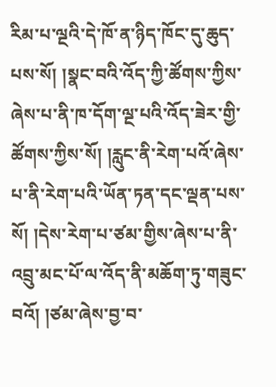རིམ་པ་ལྔའི་དེ་ཁོ་ན་ཉིད་ཁོང་དུ་ཆུད་པས་སོ། །སྣང་བའི་འོད་ཀྱི་ཚོགས་ཀྱིས་ཞེས་པ་ནི་ཁ་དོག་ལྔ་པའི་འོད་ཟེར་གྱི་ཚོགས་ཀྱིས་སོ། །རླུང་ནི་རེག་པའོ་ཞེས་པ་ནི་རེག་པའི་ཡོན་ཏན་དང་ལྡན་པས་སོ། །དེས་རེག་པ་ཙམ་གྱིས་ཞེས་པ་ནི་འབྲུ་མང་པོ་ལ་འོད་ནི་མཆོག་ཏུ་གཟུང་བའོ། །ཙམ་ཞེས་བྱ་བ་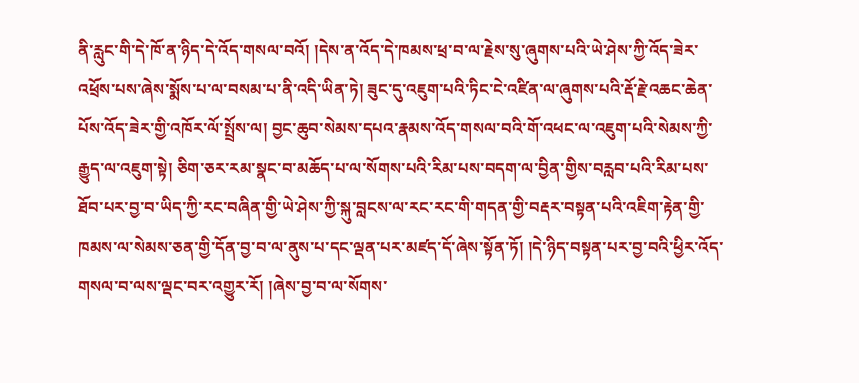ནི་རླུང་གི་དེ་ཁོ་ན་ཉིད་དེ་འོད་གསལ་བའོ། །དེས་ན་འོད་དེ་ཁམས་ཕྲ་བ་ལ་རྗེས་སུ་ཞུགས་པའི་ཡེ་ཤེས་ཀྱི་འོད་ཟེར་འཕྲོས་པས་ཞེས་སྨོས་པ་ལ་བསམ་པ་ནི་འདི་ཡིན་ཏེ། ཟུང་དུ་འཇུག་པའི་ཏིང་ངེ་འཛིན་ལ་ཞུགས་པའི་རྡོ་རྗེ་འཆང་ཆེན་པོས་འོད་ཟེར་གྱི་འཁོར་ལོ་སྤྲོས་ལ། བྱང་ཆུབ་སེམས་དཔའ་རྣམས་འོད་གསལ་བའི་གོ་འཕང་ལ་འཇུག་པའི་སེམས་ཀྱི་རྒྱུད་ལ་འཇུག་སྟེ། ཅིག་ཅར་རམ་སྣང་བ་མཆོད་པ་ལ་སོགས་པའི་རིམ་པས་བདག་ལ་བྱིན་གྱིས་བརླབ་པའི་རིམ་པས་ཐོབ་པར་བྱ་བ་ཡིད་ཀྱི་རང་བཞིན་གྱི་ཡེ་ཤེས་ཀྱི་སྐུ་བླངས་ལ་རང་རང་གི་གདན་གྱི་བརྡར་བསྟན་པའི་འཇིག་རྟེན་གྱི་ཁམས་ལ་སེམས་ཅན་གྱི་དོན་བྱ་བ་ལ་ནུས་པ་དང་ལྡན་པར་མཛད་དོ་ཞེས་སྟོན་ཏོ། །དེ་ཉིད་བསྟན་པར་བྱ་བའི་ཕྱིར་འོད་གསལ་བ་ལས་ལྡང་བར་འགྱུར་རོ། །ཞེས་བྱ་བ་ལ་སོགས་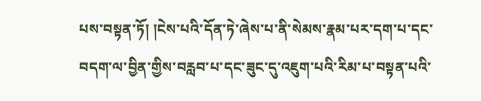པས་བསྟན་ཏོ། །ངེས་པའི་དོན་ཏེ་ཞེས་པ་ནི་སེམས་རྣམ་པར་དག་པ་དང་བདག་ལ་བྱིན་གྱིས་བརླབ་པ་དང་ཟུང་དུ་འཇུག་པའི་རིམ་པ་བསྟན་པའི་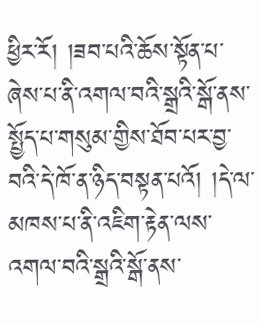ཕྱིར་རོ། །ཟབ་པའི་ཆོས་སྟོན་པ་ཞེས་པ་ནི་འགལ་བའི་སྒྲའི་སྒོ་ནས་སྤྱོད་པ་གསུམ་གྱིས་ཐོབ་པར་བྱ་བའི་དེ་ཁོ་ན་ཉིད་བསྟན་པའོ། །དེ་ལ་མཁས་པ་ནི་འཇིག་རྟེན་ལས་འགལ་བའི་སྒྲའི་སྒོ་ནས་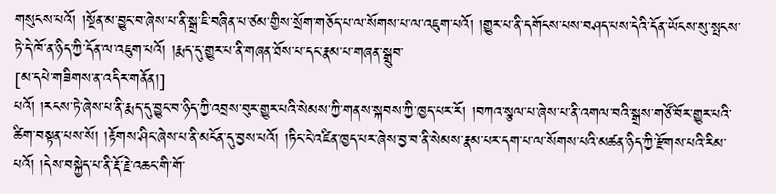གསུངས་པའོ། །སྔོན་མ་བྱུང་བ་ཞེས་པ་ནི་སྒྲ་ཇི་བཞིན་པ་ཙམ་གྱིས་སྲོག་གཅོད་པ་ལ་སོགས་པ་ལ་འཇུག་པའོ། །གྱུར་པ་ནི་དགོངས་པས་བཤད་པས་དེའི་དོན་ཡོངས་སུ་སྤངས་ཏེ་དེ་ཁོ་ན་ཉིད་ཀྱི་དོན་ལ་འཇུག་པའོ། །རྨད་དུ་གྱུར་པ་ནི་གཞན་ཐོས་པ་དང་རྣམ་པ་གཞན་སྒྲུབ་
[མ་དཔེ་གཟིགས་ན་འདིར་གནོན།]
པའོ། །རངས་ཏེ་ཞེས་པ་ནི་རྨད་དུ་བྱུང་བ་ཉིད་ཀྱི་འབྲས་བུར་གྱུར་པའི་སེམས་ཀྱི་གནས་སྐབས་ཀྱི་ཁྱད་པར་རོ། །བཀའ་སྩལ་པ་ཞེས་པ་ནི་འགལ་བའི་སྒྲས་གཙོ་བོར་གྱུར་པའི་ཚིག་བསྟན་པས་སོ། །རྟོགས་ཤིང་ཞེས་པ་ནི་མངོན་དུ་བྱས་པའོ། །ཏིང་ངེ་འཛིན་ཁྱད་པར་ཞེས་བྱ་བ་ནི་སེམས་རྣམ་པར་དག་པ་ལ་སོགས་པའི་མཚན་ཉིད་ཀྱི་རྫོགས་པའི་རིམ་པའོ། །དེས་བསྐྱེད་པ་ནི་རྡོ་རྗེ་འཆང་གི་གོ་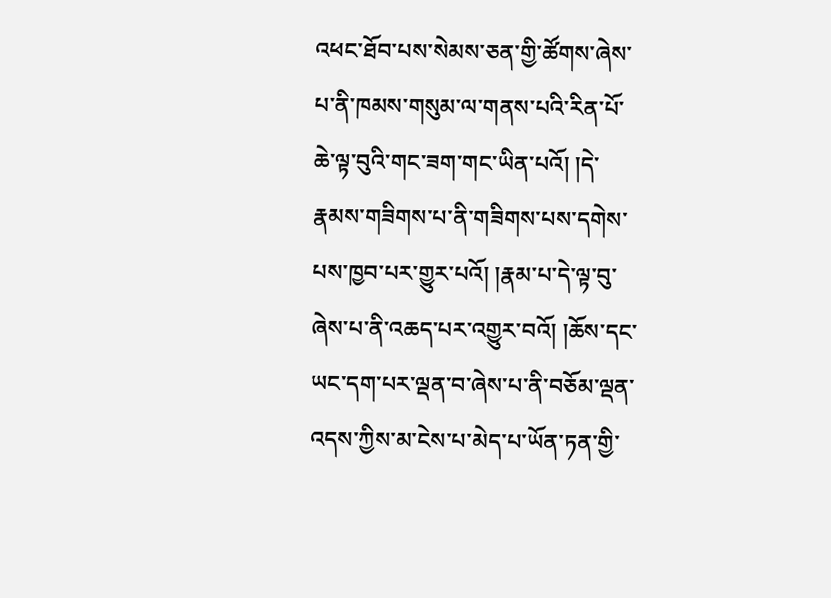འཕང་ཐོབ་པས་སེམས་ཅན་གྱི་ཚོགས་ཞེས་པ་ནི་ཁམས་གསུམ་ལ་གནས་པའི་རིན་པོ་ཆེ་ལྟ་བུའི་གང་ཟག་གང་ཡིན་པའོ། །དེ་རྣམས་གཟིགས་པ་ནི་གཟིགས་པས་དགེས་པས་ཁྱབ་པར་གྱུར་པའོ། །རྣམ་པ་དེ་ལྟ་བུ་ཞེས་པ་ནི་འཆད་པར་འགྱུར་བའོ། །ཆོས་དང་ཡང་དག་པར་ལྡན་བ་ཞེས་པ་ནི་བཅོམ་ལྡན་འདས་ཀྱིས་མ་ངེས་པ་མེད་པ་ཡོན་ཏན་གྱི་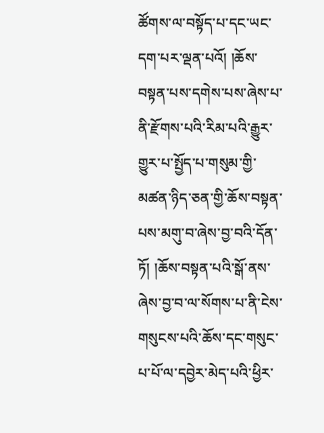ཚོགས་ལ་བསྟོད་པ་དང་ཡང་དག་པར་ལྡན་པའོ། །ཆོས་བསྟན་པས་དགེས་པས་ཞེས་པ་ནི་རྫོགས་པའི་རིམ་པའི་རྒྱུར་གྱུར་པ་སྤྱོད་པ་གསུམ་གྱི་མཚན་ཉིད་ཅན་གྱི་ཆོས་བསྟན་པས་མགུ་བ་ཞེས་བྱ་བའི་དོན་ཏོ། །ཆོས་བསྟན་པའི་སྒོ་ནས་ཞེས་བྱ་བ་ལ་སོགས་པ་ནི་ངེས་གསུངས་པའི་ཆོས་དང་གསུང་པ་པོ་ལ་དབྱེར་མེད་པའི་ཕྱིར་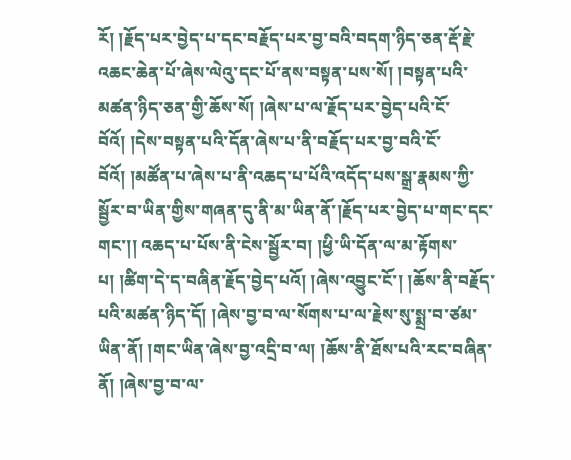རོ། །རྗོད་པར་བྱེད་པ་དང་བརྗོད་པར་བྱ་བའི་བདག་ཉིད་ཅན་རྡོ་རྗེ་འཆང་ཆེན་པོ་ཞེས་ལེའུ་དང་པོ་ནས་བསྟན་པས་སོ། །བསྟན་པའི་མཚན་ཉིད་ཅན་གྱི་ཆོས་སོ། །ཞེས་པ་ལ་རྗོད་པར་བྱེད་པའི་ངོ་བོའོ། །དེས་བསྟན་པའི་དོན་ཞེས་པ་ནི་བརྗོད་པར་བྱ་བའི་ངོ་བོའོ། །མཚོན་པ་ཞེས་པ་ནི་འཆད་པ་པོའི་འདོད་པས་སྒྲ་རྣམས་ཀྱི་སྦྱོར་བ་ཡིན་གྱིས་གཞན་དུ་ནི་མ་ཡིན་ནོ་།རྗོད་པར་བྱེད་པ་གང་དང་གང་།། འཆད་པ་པོས་ནི་ངེས་སྦྱོར་བ། །ཕྱི་ཡི་དོན་ལ་མ་རྟོགས་པ། །ཚིག་དེ་ད་བཞིན་རྗོད་བྱེད་པའོ། །ཞེས་འབྱུང་ངོ་། །ཆོས་ནི་བརྗོད་པའི་མཚན་ཉིད་དོ། །ཞེས་བྱ་བ་ལ་སོགས་པ་ལ་རྗེས་སུ་སྨྲ་བ་ཙམ་ཡིན་ནོ། །གང་ཡིན་ཞེས་བྱ་འདྲི་བ་ལ། །ཆོས་ནི་ཐོས་པའི་རང་བཞིན་ནོ། །ཞེས་བྱ་བ་ལ་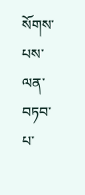སོགས་པས་ལན་བཏབ་པ་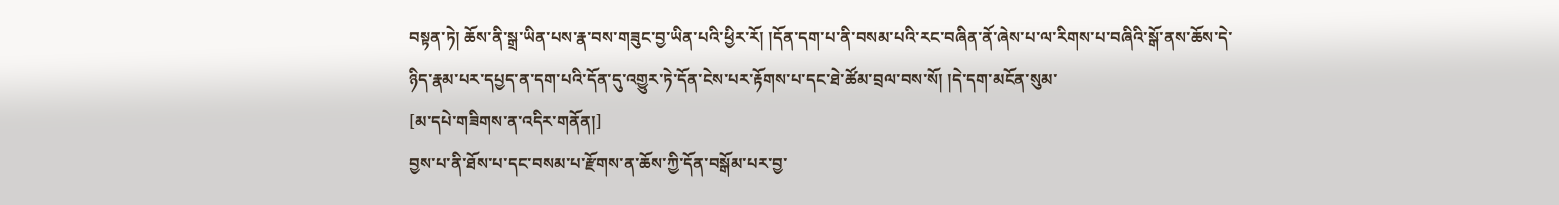བསྟན་ཏེ། ཆོས་ནི་སྒྲ་ཡིན་པས་རྣ་བས་གཟུང་བྱ་ཡིན་པའི་ཕྱིར་རོ། །དོན་དག་པ་ནི་བསམ་པའི་རང་བཞིན་ནོ་ཞེས་པ་ལ་རིགས་པ་བཞིའི་སྒོ་ནས་ཆོས་དེ་ཉིད་རྣམ་པར་དཔྱད་ན་དག་པའི་དོན་དུ་འགྱུར་ཏེ་དོན་ངེས་པར་རྟོགས་པ་དང་ཐེ་ཚོམ་བྲལ་བས་སོ། །དེ་དག་མངོན་སུམ་
[མ་དཔེ་གཟིགས་ན་འདིར་གནོན།]
བྱས་པ་ནི་ཐོས་པ་དང་བསམ་པ་རྫོགས་ན་ཆོས་ཀྱི་དོན་བསྒོམ་པར་བྱ་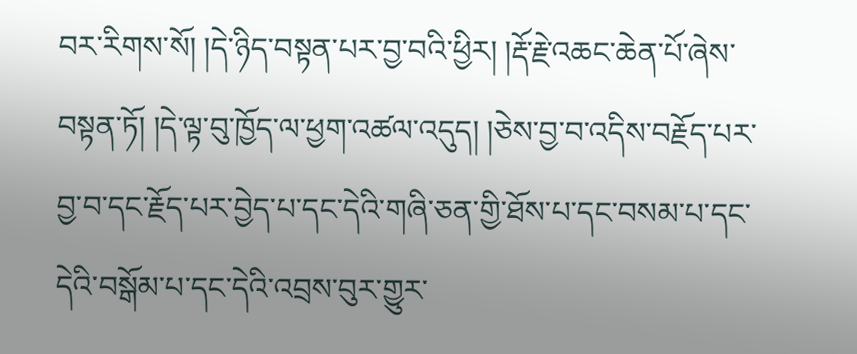བར་རིགས་སོ། །དེ་ཉིད་བསྟན་པར་བྱ་བའི་ཕྱིར། །རྡོ་རྗེ་འཆང་ཆེན་པོ་ཞེས་བསྟན་ཏོ། །དེ་ལྟ་བུ་ཁྱོད་ལ་ཕྱག་འཚལ་འདུད། །ཅེས་བྱ་བ་འདིས་བརྗོད་པར་བྱ་བ་དང་རྗོད་པར་བྱེད་པ་དང་དེའི་གཞི་ཅན་གྱི་ཐོས་པ་དང་བསམ་པ་དང་དེའི་བསྒོམ་པ་དང་དེའི་འབྲས་བུར་གྱུར་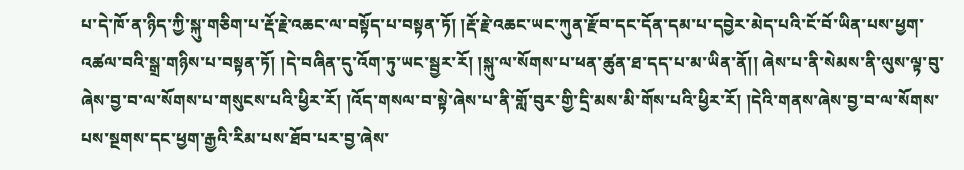པ་དེ་ཁོ་ན་ཉིད་ཀྱི་སྐུ་གཅིག་པ་རྡོ་རྗེ་འཆང་ལ་བསྟོད་པ་བསྟན་ཏོ། །རྡོ་རྗེ་འཆང་ཡང་ཀུན་རྫོབ་དང་དོན་དམ་པ་དབྱེར་མེད་པའི་ངོ་བོ་ཡིན་པས་ཕྱག་འཚལ་བའི་སྒྲ་གཉིས་པ་བསྟན་ཏོ། །དེ་བཞིན་དུ་འོག་ཏུ་ཡང་སྦྱར་རོ། །སྐུ་ལ་སོགས་པ་ཕན་ཚུན་ཐ་དད་པ་མ་ཡིན་ནོ།། ཞེས་པ་ནི་སེམས་ནི་ལུས་ལྟ་བུ་ཞེས་བྱ་བ་ལ་སོགས་པ་གསུངས་པའི་ཕྱིར་རོ། །འོད་གསལ་བ་སྟེ་ཞེས་པ་ནི་གློ་བུར་གྱི་དྲི་མས་མི་གོས་པའི་ཕྱིར་རོ། །དེའི་གནས་ཞེས་བྱ་བ་ལ་སོགས་པས་སྔགས་དང་ཕྱག་རྒྱའི་རིམ་པས་ཐོབ་པར་བྱ་ཞེས་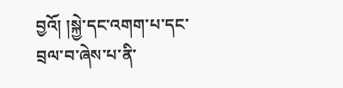བྱའོ། །སྐྱེ་དང་འགག་པ་དང་བྲལ་བ་ཞེས་པ་ནི་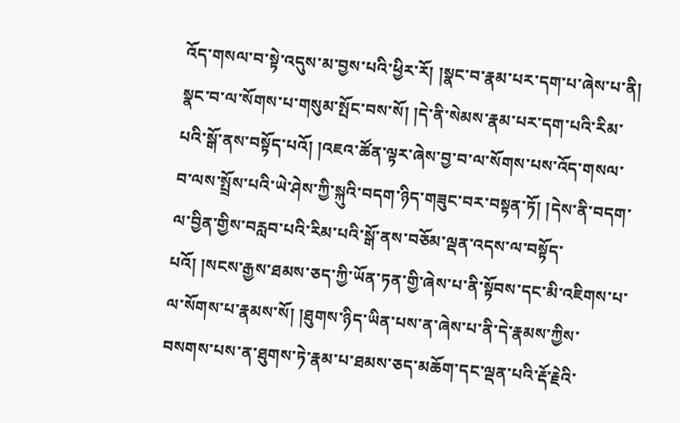འོད་གསལ་བ་སྟེ་འདུས་མ་བྱས་པའི་ཕྱིར་རོ། །སྣང་བ་རྣམ་པར་དག་པ་ཞེས་པ་ནི། སྣང་བ་ལ་སོགས་པ་གསུམ་སྤོང་བས་སོ། །དེ་ནི་སེམས་རྣམ་པར་དག་པའི་རིམ་པའི་སྒོ་ནས་བསྟོད་པའོ། །འཇའ་ཚོན་ལྟར་ཞེས་བྱ་བ་ལ་སོགས་པས་འོད་གསལ་བ་ལས་སྤྲོས་པའི་ཡེ་ཤེས་ཀྱི་སྐུའི་བདག་ཉིད་གཟུང་བར་བསྟན་ཏོ། །དེས་ནི་བདག་ལ་བྱིན་གྱིས་བརླབ་པའི་རིམ་པའི་སྒོ་ནས་བཅོམ་ལྡན་འདས་ལ་བསྟོད་པའོ། །སངས་རྒྱས་ཐམས་ཅད་ཀྱི་ཡོན་ཏན་གྱི་ཞེས་པ་ནི་སྟོབས་དང་མི་འཇིགས་པ་ལ་སོགས་པ་རྣམས་སོ། །ཐུགས་ཉིད་ཡིན་པས་ན་ཞེས་པ་ནི་དེ་རྣམས་ཀྱིས་བསགས་པས་ན་ཐུགས་ཏེ་རྣམ་པ་ཐམས་ཅད་མཆོག་དང་ལྡན་པའི་རྡོ་རྗེའི་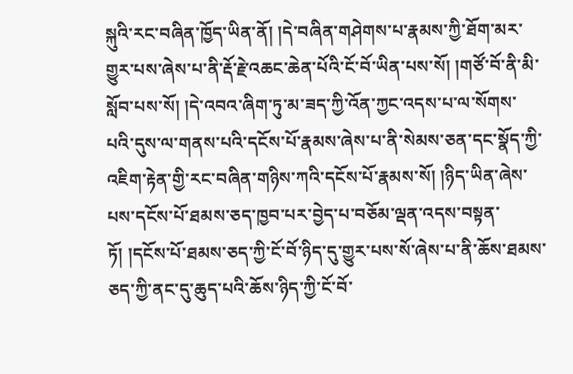སྐུའི་རང་བཞིན་ཁྱོད་ཡིན་ནོ། །དེ་བཞིན་གཤེགས་པ་རྣམས་ཀྱི་ཐོག་མར་གྱུར་པས་ཞེས་པ་ནི་རྡོ་རྗེ་འཆང་ཆེན་པོའི་ངོ་བོ་ཡིན་པས་སོ། །གཙོ་བོ་ནི་མི་སློབ་པས་སོ། །དེ་འབའ་ཞིག་ཏུ་མ་ཟད་ཀྱི་འོན་ཀྱང་འདས་པ་ལ་སོགས་པའི་དུས་ལ་གནས་པའི་དངོས་པོ་རྣམས་ཞེས་པ་ནི་སེམས་ཅན་དང་སྣོད་ཀྱི་འཇིག་རྟེན་གྱི་རང་བཞིན་གཉིས་ཀའི་དངོས་པོ་རྣམས་སོ། །ཉིད་ཡིན་ཞེས་པས་དངོས་པོ་ཐམས་ཅད་ཁྱབ་པར་བྱེད་པ་བཅོམ་ལྡན་འདས་བསྟན་ཏོ། །དངོས་པོ་ཐམས་ཅད་ཀྱི་ངོ་བོ་ཉིད་དུ་གྱུར་པས་སོ་ཞེས་པ་ནི་ཆོས་ཐམས་ཅད་ཀྱི་ནང་དུ་ཆུད་པའི་ཆོས་ཉིད་ཀྱི་ངོ་བོ་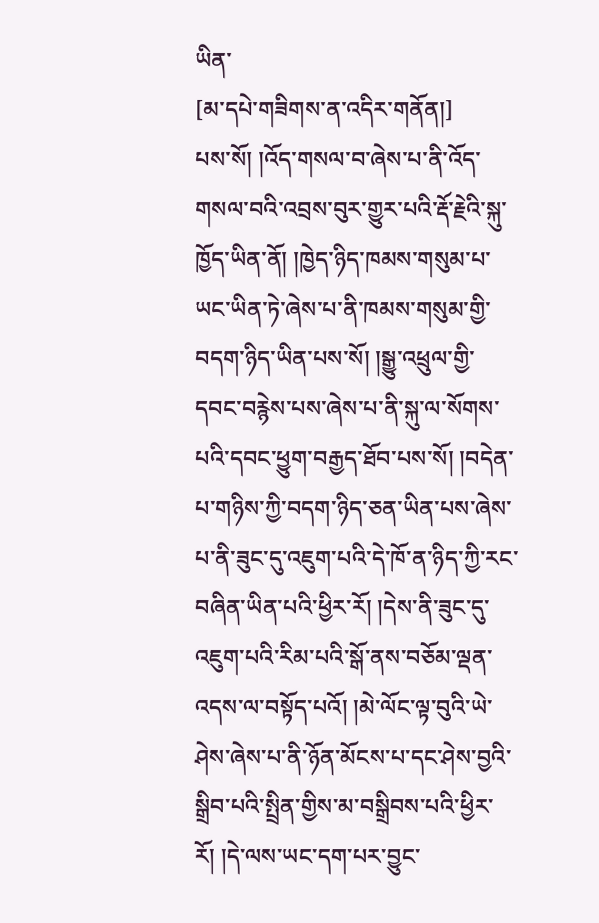ཡིན་
[མ་དཔེ་གཟིགས་ན་འདིར་གནོན།]
པས་སོ། །འོད་གསལ་བ་ཞེས་པ་ནི་འོད་གསལ་བའི་འབྲས་བུར་གྱུར་པའི་རྡོ་རྗེའི་སྐུ་ཁྱོད་ཡིན་ནོ། །ཁྱེད་ཉིད་ཁམས་གསུམ་པ་ཡང་ཡིན་ཏེ་ཞེས་པ་ནི་ཁམས་གསུམ་གྱི་བདག་ཉིད་ཡིན་པས་སོ། །སྒྱུ་འཕྲུལ་གྱི་དབང་བརྙེས་པས་ཞེས་པ་ནི་སྐུ་ལ་སོགས་པའི་དབང་ཕྱུག་བརྒྱད་ཐོབ་པས་སོ། །བདེན་པ་གཉིས་ཀྱི་བདག་ཉིད་ཅན་ཡིན་པས་ཞེས་པ་ནི་ཟུང་དུ་འཇུག་པའི་དེ་ཁོ་ན་ཉིད་ཀྱི་རང་བཞིན་ཡིན་པའི་ཕྱིར་རོ། །དེས་ནི་ཟུང་དུ་འཇུག་པའི་རིམ་པའི་སྒོ་ནས་བཅོམ་ལྡན་འདས་ལ་བསྟོད་པའོ། །མེ་ལོང་ལྟ་བུའི་ཡེ་ཤེས་ཞེས་པ་ནི་ཉོན་མོངས་པ་དང་ཤེས་བྱའི་སྒྲིབ་པའི་སྤྲིན་གྱིས་མ་བསྒྲིབས་པའི་ཕྱིར་རོ། །དེ་ལས་ཡང་དག་པར་བྱུང་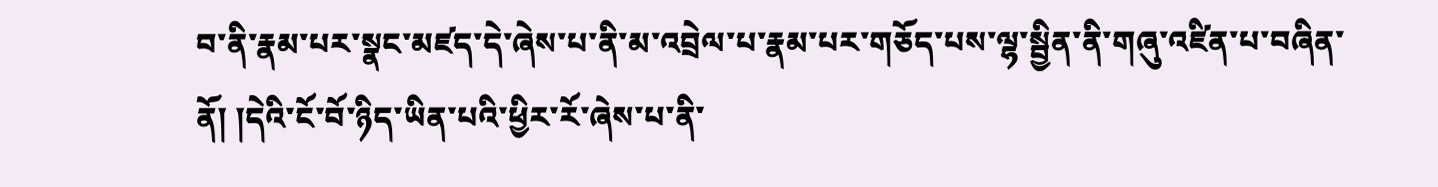བ་ནི་རྣམ་པར་སྣང་མཛད་དེ་ཞེས་པ་ནི་མ་འབྲེལ་པ་རྣམ་པར་གཅོད་པས་ལྷ་སྦྱིན་ནི་གཞུ་འཛིན་པ་བཞིན་ནོ། །དེའི་ངོ་བོ་ཉིད་ཡིན་པའི་ཕྱིར་རོ་ཞེས་པ་ནི་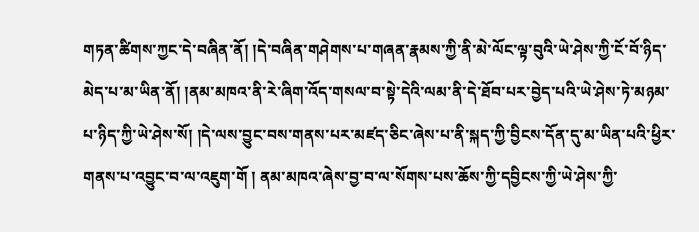གཏན་ཚིགས་ཀྱང་དེ་བཞིན་ནོ། །དེ་བཞིན་གཤེགས་པ་གཞན་རྣམས་ཀྱི་ནི་མེ་ལོང་ལྟ་བུའི་ཡེ་ཤེས་ཀྱི་ངོ་བོ་ཉིད་མེད་པ་མ་ཡིན་ནོ། །ནམ་མཁའ་ནི་རེ་ཞིག་འོད་གསལ་བ་སྟེ་དེའི་ལམ་ནི་དེ་ཐོབ་པར་བྱེད་པའི་ཡེ་ཤེས་ཏེ་མཉམ་པ་ཉིད་ཀྱི་ཡེ་ཤེས་སོ། །དེ་ལས་བྱུང་བས་གནས་པར་མཛད་ཅིང་ཞེས་པ་ནི་སྐད་ཀྱི་བྱིངས་དོན་དུ་མ་ཡིན་པའི་ཕྱིར་གནས་པ་འབྱུང་བ་ལ་འཇུག་གོ ། ནམ་མཁའ་ཞེས་བྱ་བ་ལ་སོགས་པས་ཆོས་ཀྱི་དབྱིངས་ཀྱི་ཡེ་ཤེས་ཀྱི་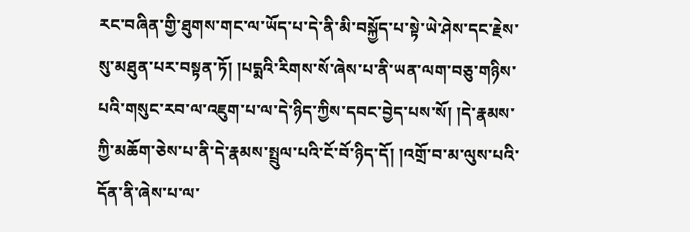རང་བཞིན་གྱི་ཐུགས་གང་ལ་ཡོད་པ་དེ་ནི་མི་བསྐྱོད་པ་སྟེ་ཡེ་ཤེས་དང་རྗེས་སུ་མཐུན་པར་བསྟན་ཏོ། །པདྨའི་རིགས་སོ་ཞེས་པ་ནི་ཡན་ལག་བཅུ་གཉིས་པའི་གསུང་རབ་ལ་འཇུག་པ་ལ་དེ་ཉིད་ཀྱིས་དབང་བྱེད་པས་སོ། །དེ་རྣམས་ཀྱི་མཆོག་ཅེས་པ་ནི་དེ་རྣམས་སྤྲུལ་པའི་ངོ་བོ་ཉིད་དོ། །འགྲོ་བ་མ་ལུས་པའི་དོན་ནི་ཞེས་པ་ལ་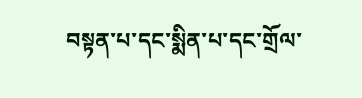བསྟན་པ་དང་སྨིན་པ་དང་གྲོལ་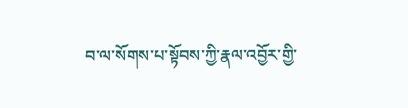བ་ལ་སོགས་པ་སྟོབས་ཀྱི་རྣལ་འབྱོར་གྱི་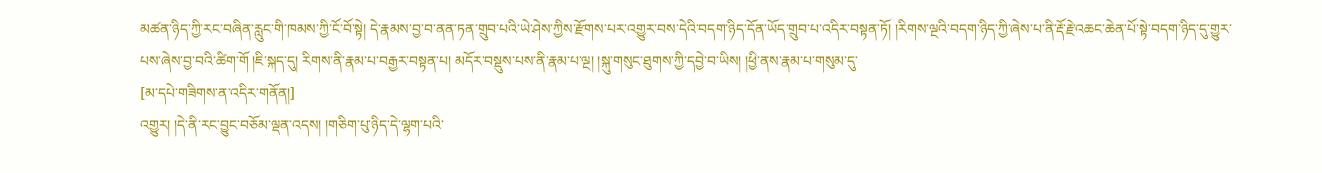མཚན་ཉིད་ཀྱི་རང་བཞིན་རླུང་གི་ཁམས་ཀྱི་ངོ་བོ་སྟེ། དེ་རྣམས་བྱ་བ་ནན་ཏན་གྲུབ་པའི་ཡེ་ཤེས་ཀྱིས་རྫོགས་པར་འགྱུར་བས་དེའི་བདག་ཉིད་དོན་ཡོད་གྲུབ་པ་འདིར་བསྟན་ཏོ། །རིགས་ལྔའི་བདག་ཉིད་ཀྱི་ཞེས་པ་ནི་རྡོ་རྗེ་འཆང་ཆེན་པོ་སྟེ་བདག་ཉིད་དུ་གྱུར་པས་ཞེས་བྱ་བའི་ཚིག་གོ །ཇི་སྐད་དུ། རིགས་ནི་རྣམ་པ་བརྒྱར་བསྟན་པ། མདོར་བསྡུས་པས་ནི་རྣམ་པ་ལྔ། །སྐུ་གསུང་ཐུགས་ཀྱི་དབྱེ་བ་ཡིས། །ཕྱི་ནས་རྣམ་པ་གསུམ་དུ་
[མ་དཔེ་གཟིགས་ན་འདིར་གནོན།]
འགྱུར། །དེ་ནི་རང་བྱུང་བཅོམ་ལྡན་འདས། །གཅིག་པུ་ཉིད་དེ་ལྷག་པའི་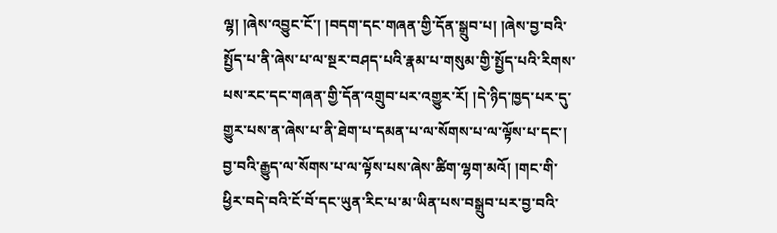ལྷ། །ཞེས་འབྱུང་ངོ་། །བདག་དང་གཞན་གྱི་དོན་སྒྲུབ་པ། །ཞེས་བྱ་བའི་སྤྱོད་པ་ནི་ཞེས་པ་ལ་སྔར་བཤད་པའི་རྣམ་པ་གསུམ་གྱི་སྤྱོད་པའི་རིགས་པས་རང་དང་གཞན་གྱི་དོན་འགྲུབ་པར་འགྱུར་རོ། །དེ་ཉིད་ཁྱད་པར་དུ་གྱུར་པས་ན་ཞེས་པ་ནི་ཐེག་པ་དམན་པ་ལ་སོགས་པ་ལ་ལྟོས་པ་དང་། བྱ་བའི་རྒྱུད་ལ་སོགས་པ་ལ་ལྟོས་པས་ཞེས་ཚིག་ལྷག་མའོ། །གང་གི་ཕྱིར་བདེ་བའི་ངོ་བོ་དང་ཡུན་རིང་པ་མ་ཡིན་པས་བསྒྲུབ་པར་བྱ་བའི་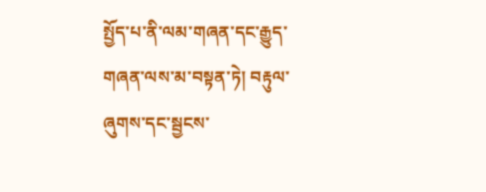སྤྱོད་པ་ནི་ལམ་གཞན་དང་རྒྱུད་གཞན་ལས་མ་བསྟན་ཏེ། བརྟུལ་ཞུགས་དང་སྦྱངས་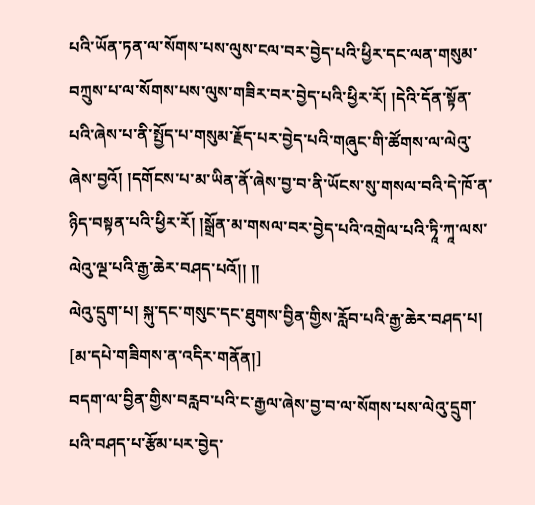པའི་ཡོན་ཏན་ལ་སོགས་པས་ལུས་ངལ་བར་བྱེད་པའི་ཕྱིར་དང་ལན་གསུམ་བཀྲུས་པ་ལ་སོགས་པས་ལུས་གཟིར་བར་བྱེད་པའི་ཕྱིར་རོ། །དེའི་དོན་སྟོན་པའི་ཞེས་པ་ནི་སྤྱོད་པ་གསུམ་རྗོད་པར་བྱེད་པའི་གཞུང་གི་ཚོགས་ལ་ལེའུ་ཞེས་བྱའོ། །དགོངས་པ་མ་ཡིན་ནོ་ཞེས་བྱ་བ་ནི་ཡོངས་སུ་གསལ་བའི་དེ་ཁོ་ན་ཉིད་བསྟན་པའི་ཕྱིར་རོ། །སྒྲོན་མ་གསལ་བར་བྱེད་པའི་འགྲེལ་པའི་ཏཱི་ཀཱ་ལས་ལེའུ་ལྔ་པའི་རྒྱ་ཆེར་བཤད་པའོ།། །།
ལེའུ་དྲུག་པ། སྐུ་དང་གསུང་དང་ཐུགས་བྱིན་གྱིས་རློབ་པའི་རྒྱ་ཆེར་བཤད་པ།
[མ་དཔེ་གཟིགས་ན་འདིར་གནོན།]
བདག་ལ་བྱིན་གྱིས་བརླབ་པའི་ང་རྒྱལ་ཞེས་བྱ་བ་ལ་སོགས་པས་ལེའུ་དྲུག་པའི་བཤད་པ་རྩོམ་པར་བྱེད་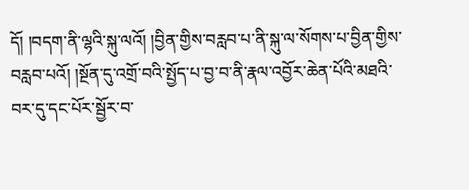དོ། །བདག་ནི་ལྷའི་སྐུ་ལའོ། །བྱིན་གྱིས་བརླབ་པ་ནི་སྐུ་ལ་སོགས་པ་བྱིན་གྱིས་བརླབ་པའོ། །སྔོན་དུ་འགྲོ་བའི་སྤྱོད་པ་བྱ་བ་ནི་རྣལ་འབྱོར་ཆེན་པོའི་མཐའི་བར་དུ་དང་པོར་སྦྱོར་བ་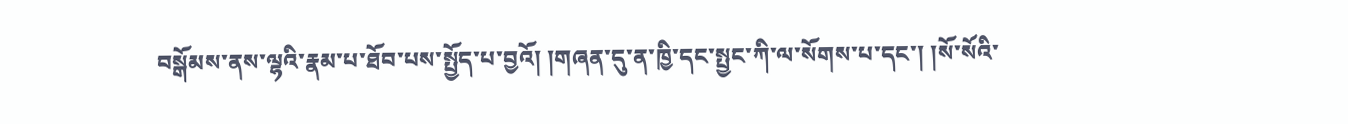བསྒོམས་ནས་ལྷའི་རྣམ་པ་ཐོབ་པས་སྤྱོད་པ་བྱའོ། །གཞན་དུ་ན་ཁྱི་དང་སྤྱང་ཀི་ལ་སོགས་པ་དང་། །སོ་སོའི་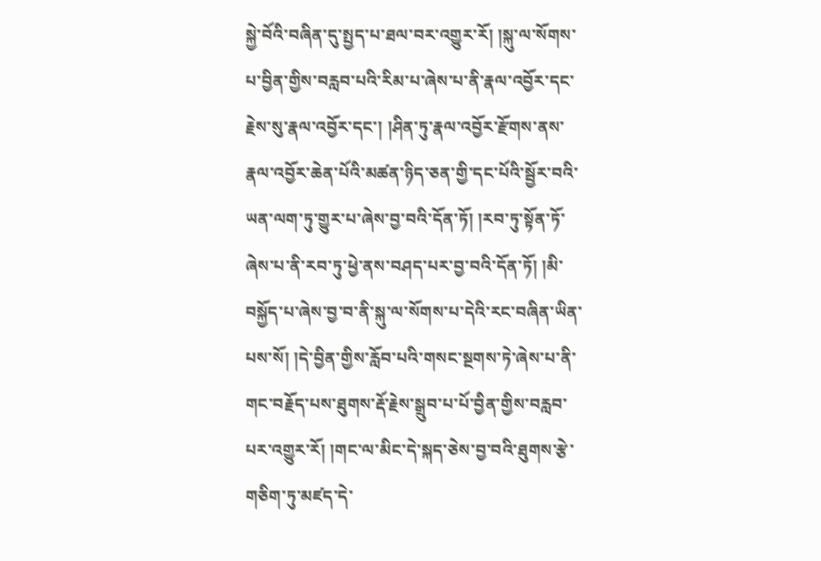སྐྱེ་བོའི་བཞིན་དུ་སྤྱད་པ་ཐལ་བར་འགྱུར་རོ། །སྐུ་ལ་སོགས་པ་བྱིན་གྱིས་བརླབ་པའི་རིམ་པ་ཞེས་པ་ནི་རྣལ་འབྱོར་དང་རྗེས་སུ་རྣལ་འབྱོར་དང་། །ཤིན་ཏུ་རྣལ་འབྱོར་རྫོགས་ནས་རྣལ་འབྱོར་ཆེན་པོའི་མཚན་ཉིད་ཅན་གྱི་དང་པོའི་སྦྱོར་བའི་ཡན་ལག་ཏུ་གྱུར་པ་ཞེས་བྱ་བའི་དོན་ཏོ། །རབ་ཏུ་སྟོན་ཏོ་ཞེས་པ་ནི་རབ་ཏུ་ཕྱེ་ནས་བཤད་པར་བྱ་བའི་དོན་ཏོ། །མི་བསྐྱོད་པ་ཞེས་བྱ་བ་ནི་སྐུ་ལ་སོགས་པ་དེའི་རང་བཞིན་ཡིན་པས་སོ། །དེ་བྱིན་གྱིས་རློབ་པའི་གསང་སྔགས་ཏེ་ཞེས་པ་ནི་གང་བརྗོད་པས་ཐུགས་རྡོ་རྗེས་སྒྲུབ་པ་པོ་བྱིན་གྱིས་བརླབ་པར་འགྱུར་རོ། །གང་ལ་མིང་དེ་སྐད་ཅེས་བྱ་བའི་ཐུགས་རྩེ་གཅིག་ཏུ་མཛད་དེ་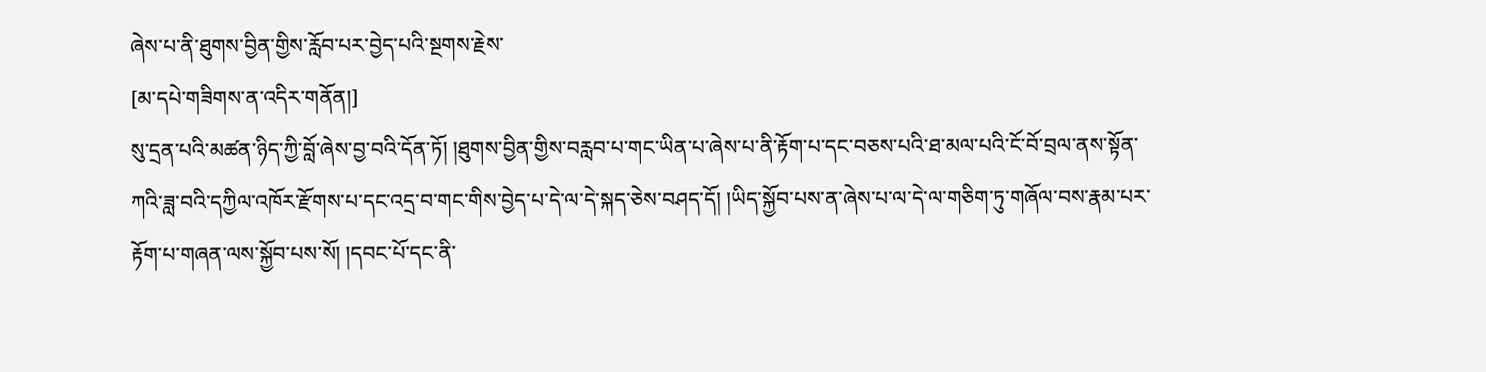ཞེས་པ་ནི་ཐུགས་བྱིན་གྱིས་རློབ་པར་བྱེད་པའི་སྔགས་རྗེས་
[མ་དཔེ་གཟིགས་ན་འདིར་གནོན།]
སུ་དྲན་པའི་མཚན་ཉིད་ཀྱི་བློ་ཞེས་བྱ་བའི་དོན་ཏོ། །ཐུགས་བྱིན་གྱིས་བརླབ་པ་གང་ཡིན་པ་ཞེས་པ་ནི་རྟོག་པ་དང་བཅས་པའི་ཐ་མལ་པའི་ངོ་བོ་བྲལ་ནས་སྟོན་ཀའི་ཟླ་བའི་དཀྱིལ་འཁོར་རྫོགས་པ་དང་འདྲ་བ་གང་གིས་བྱེད་པ་དེ་ལ་དེ་སྐད་ཅེས་བཤད་དོ། །ཡིད་སྐྱོབ་པས་ན་ཞེས་པ་ལ་དེ་ལ་གཅིག་ཏུ་གཞོལ་བས་རྣམ་པར་རྟོག་པ་གཞན་ལས་སྐྱོབ་པས་སོ། །དབང་པོ་དང་ནི་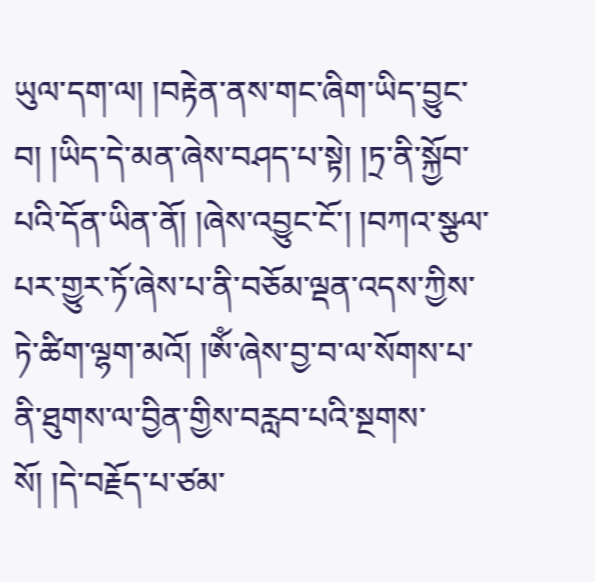ཡུལ་དག་ལ། །བརྟེན་ནས་གང་ཞིག་ཡིད་བྱུང་བ། །ཡིད་དེ་མན་ཞེས་བཤད་པ་སྟེ། །ཏྲ་ནི་སྐྱོབ་པའི་དོན་ཡིན་ནོ། །ཞེས་འབྱུང་ངོ་། །བཀའ་སྩལ་པར་གྱུར་ཏོ་ཞེས་པ་ནི་བཅོམ་ལྡན་འདས་ཀྱིས་ཏེ་ཚིག་ལྷག་མའོ། །ཨོཾ་ཞེས་བྱ་བ་ལ་སོགས་པ་ནི་ཐུགས་ལ་བྱིན་གྱིས་བརླབ་པའི་སྔགས་སོ། །དེ་བརྗོད་པ་ཙམ་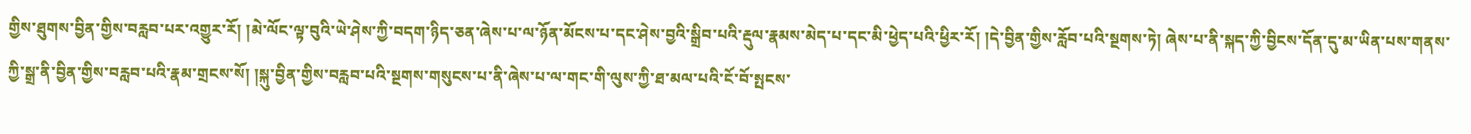གྱིས་ཐུགས་བྱིན་གྱིས་བརླབ་པར་འགྱུར་རོ། །མེ་ལོང་ལྟ་བུའི་ཡེ་ཤེས་ཀྱི་བདག་ཉིད་ཅན་ཞེས་པ་ལ་ཉོན་མོངས་པ་དང་ཤེས་བྱའི་སྒྲིབ་པའི་རྡུལ་རྣམས་མེད་པ་དང་མི་ཕྱེད་པའི་ཕྱིར་རོ། །དེ་བྱིན་གྱིས་རློབ་པའི་སྔགས་ཏེ། ཞེས་པ་ནི་སྐད་ཀྱི་བྱིངས་དོན་དུ་མ་ཡིན་པས་གནས་ཀྱི་སྒྲ་ནི་བྱིན་གྱིས་བརླབ་པའི་རྣམ་གྲངས་སོ། །སྐུ་བྱིན་གྱིས་བརླབ་པའི་སྔགས་གསུངས་པ་ནི་ཞེས་པ་ལ་གང་གི་ལུས་ཀྱི་ཐ་མལ་པའི་ངོ་བོ་སྤངས་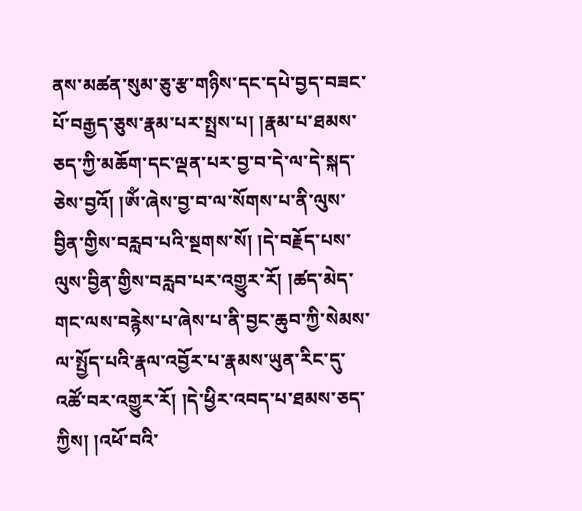ནས་མཚན་སུམ་ཅུ་རྩ་གཉིས་དང་དཔེ་བྱད་བཟང་པོ་བརྒྱད་ཅུས་རྣམ་པར་སྤྲས་པ། །རྣམ་པ་ཐམས་ཅད་ཀྱི་མཆོག་དང་ལྡན་པར་བྱ་བ་དེ་ལ་དེ་སྐད་ཅེས་བྱའོ། །ཨོཾ་ཞེས་བྱ་བ་ལ་སོགས་པ་ནི་ལུས་བྱིན་གྱིས་བརླབ་པའི་སྔགས་སོ། །དེ་བརྗོད་པས་ལུས་བྱིན་གྱིས་བརླབ་པར་འགྱུར་རོ། །ཚད་མེད་གང་ལས་བརྙེས་པ་ཞེས་པ་ནི་བྱང་ཆུབ་ཀྱི་སེམས་ལ་སྤྱོད་པའི་རྣལ་འབྱོར་པ་རྣམས་ཡུན་རིང་དུ་འཚོ་བར་འགྱུར་རོ། །དེ་ཕྱིར་འབད་པ་ཐམས་ཅད་ཀྱིས། །འཕོ་བའི་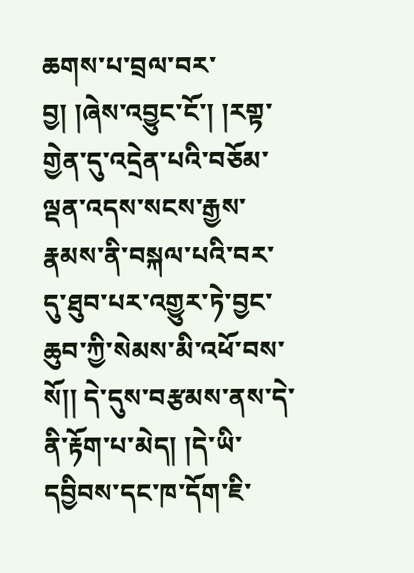ཆགས་པ་བྲལ་བར་བྱ། །ཞེས་འབྱུང་ངོ་། །རགྟ་གྱེན་དུ་འདྲེན་པའི་བཅོམ་ལྡན་འདས་སངས་རྒྱས་རྣམས་ནི་བསྐལ་པའི་བར་དུ་ཐུབ་པར་འགྱུར་ཏེ་བྱང་ཆུབ་ཀྱི་སེམས་མི་འཕོ་བས་སོ།། དེ་དུས་བརྩམས་ནས་དེ་ནི་རྟོག་པ་མེད། །དེ་ཡི་དབྱིབས་དང་ཁ་དོག་ཇི་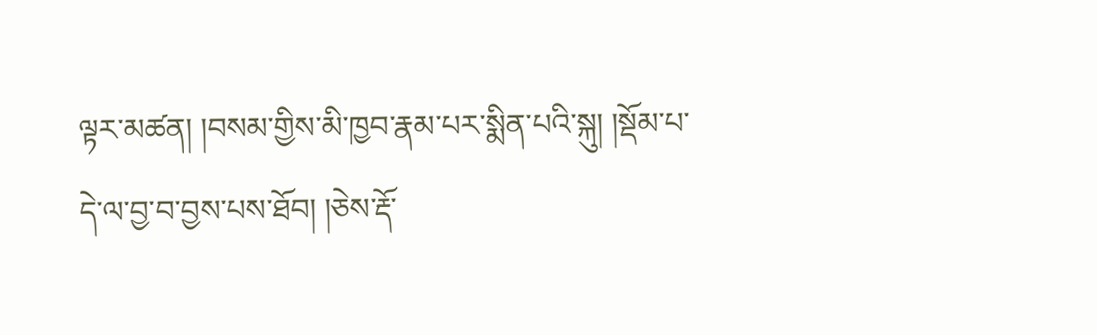ལྟར་མཚན། །བསམ་གྱིས་མི་ཁྱབ་རྣམ་པར་སྨིན་པའི་སྐུ། །སྡོམ་པ་དེ་ལ་བྱ་བ་བྱས་པས་ཐོབ། །ཅེས་རྡོ་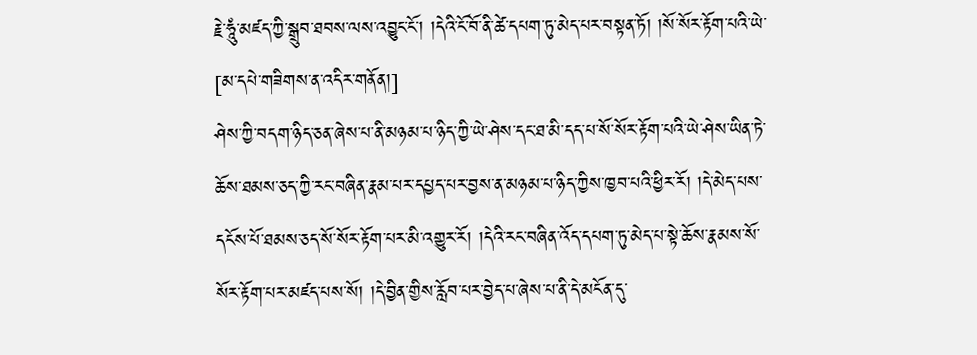རྗེ་ཧཱུཾ་མཛད་ཀྱི་སྒྲུབ་ཐབས་ལས་འབྱུང་ངོ་། །དེའི་ངོ་བོ་ནི་ཚེ་དཔག་ཏུ་མེད་པར་བསྟན་ཏོ། །སོ་སོར་རྟོག་པའི་ཡེ་
[མ་དཔེ་གཟིགས་ན་འདིར་གནོན།]
ཤེས་ཀྱི་བདག་ཉིད་ཅན་ཞེས་པ་ནི་མཉམ་པ་ཉིད་ཀྱི་ཡེ་ཤེས་དང་ཐ་མི་དད་པ་སོ་སོར་རྟོག་པའི་ཡེ་ཤེས་ཡིན་ཏེ་ཆོས་ཐམས་ཅད་ཀྱི་རང་བཞིན་རྣམ་པར་དཔྱད་པར་བྱས་ན་མཉམ་པ་ཉིད་ཀྱིས་ཁྱབ་པའི་ཕྱིར་རོ། །དེ་མེད་པས་དངོས་པོ་ཐམས་ཅད་སོ་སོར་རྟོག་པར་མི་འགྱུར་རོ། །དེའི་རང་བཞིན་འོད་དཔག་ཏུ་མེད་པ་སྟེ་ཆོས་རྣམས་སོ་སོར་རྟོག་པར་མཛད་པས་སོ། །དེ་བྱིན་གྱིས་རློབ་པར་བྱེད་པ་ཞེས་པ་ནི་དེ་མངོན་དུ་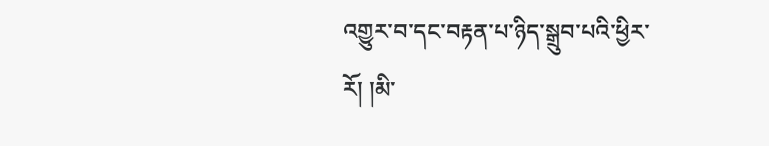འགྱུར་བ་དང་བརྟན་པ་ཉིད་སྒྲུབ་པའི་ཕྱིར་རོ། །མི་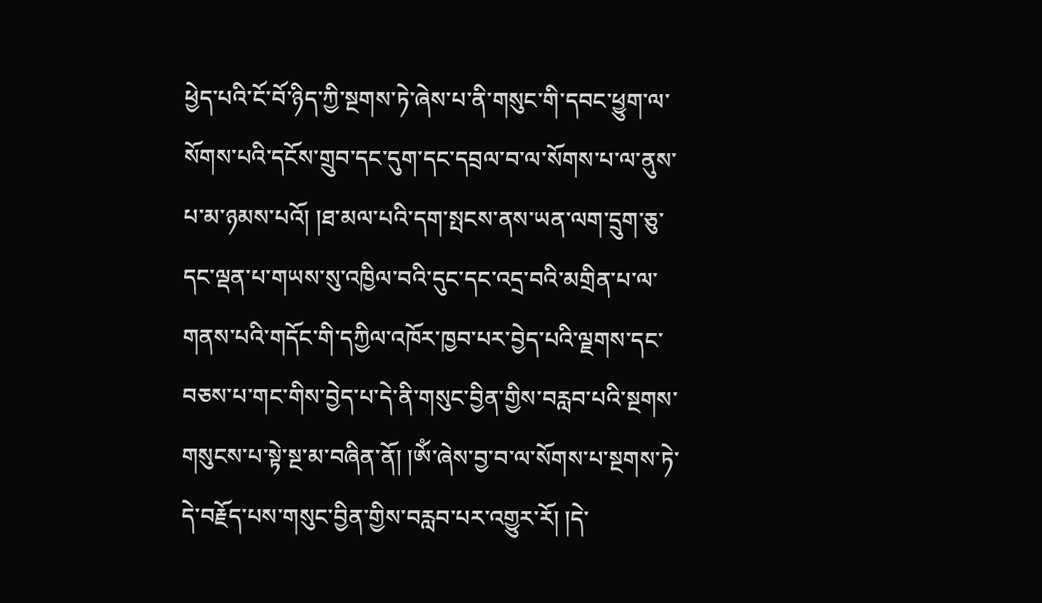ཕྱེད་པའི་ངོ་བོ་ཉིད་ཀྱི་སྔགས་ཏེ་ཞེས་པ་ནི་གསུང་གི་དབང་ཕྱུག་ལ་སོགས་པའི་དངོས་གྲུབ་དང་དུག་དང་དབྲལ་བ་ལ་སོགས་པ་ལ་ནུས་པ་མ་ཉམས་པའོ། །ཐ་མལ་པའི་དག་སྤངས་ནས་ཡན་ལག་དྲུག་ཅུ་དང་ལྡན་པ་གཡས་སུ་འཁྱིལ་བའི་དུང་དང་འདྲ་བའི་མགྲིན་པ་ལ་གནས་པའི་གདོང་གི་དཀྱིལ་འཁོར་ཁྱབ་པར་བྱེད་པའི་ལྗགས་དང་བཅས་པ་གང་གིས་བྱེད་པ་དེ་ནི་གསུང་བྱིན་གྱིས་བརླབ་པའི་སྔགས་གསུངས་པ་སྟེ་སྔ་མ་བཞིན་ནོ། །ཨོཾ་ཞེས་བྱ་བ་ལ་སོགས་པ་སྔགས་ཏེ་དེ་བརྗོད་པས་གསུང་བྱིན་གྱིས་བརླབ་པར་འགྱུར་རོ། །དེ་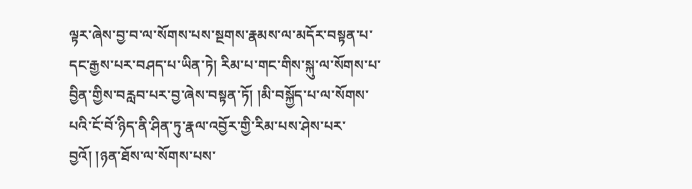ལྟར་ཞེས་བྱ་བ་ལ་སོགས་པས་སྔགས་རྣམས་ལ་མདོར་བསྟན་པ་དང་རྒྱས་པར་བཤད་པ་ཡིན་ཏེ། རིམ་པ་གང་གིས་སྐུ་ལ་སོགས་པ་བྱིན་གྱིས་བརླབ་པར་བྱ་ཞེས་བསྟན་ཏོ། །མི་བསྐྱོད་པ་ལ་སོགས་པའི་ངོ་བོ་ཉིད་ནི་ཤིན་ཏུ་རྣལ་འབྱོར་གྱི་རིམ་པས་ཤེས་པར་བྱའོ། །ཉན་ཐོས་ལ་སོགས་པས་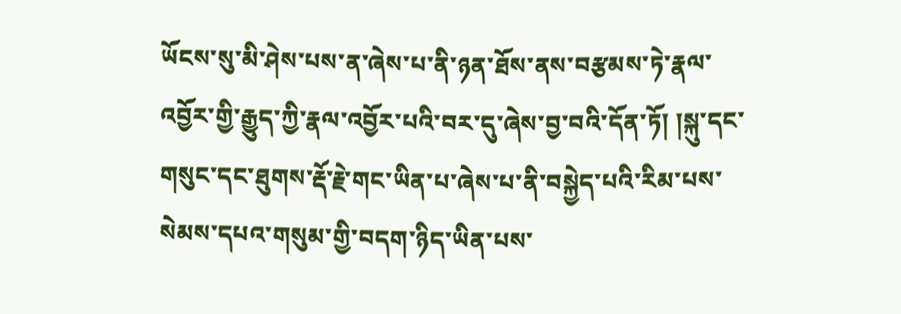ཡོངས་སུ་མི་ཤེས་པས་ན་ཞེས་པ་ནི་ཉན་ཐོས་ནས་བརྩམས་ཏེ་རྣལ་འབྱོར་གྱི་རྒྱུད་ཀྱི་རྣལ་འབྱོར་པའི་བར་དུ་ཞེས་བྱ་བའི་དོན་ཏོ། །སྐུ་དང་གསུང་དང་ཐུགས་རྡོ་རྗེ་གང་ཡིན་པ་ཞེས་པ་ནི་བསྐྱེད་པའི་རིམ་པས་སེམས་དཔའ་གསུམ་གྱི་བདག་ཉིད་ཡིན་པས་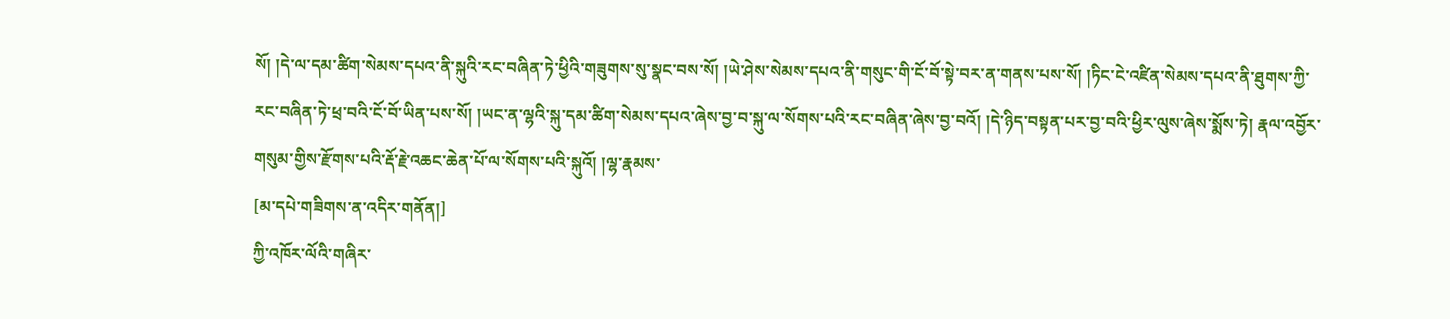སོ། །དེ་ལ་དམ་ཚིག་སེམས་དཔའ་ནི་སྐུའི་རང་བཞིན་ཏེ་ཕྱིའི་གཟུགས་སུ་སྣང་བས་སོ། །ཡེ་ཤེས་སེམས་དཔའ་ནི་གསུང་གི་ངོ་བོ་སྟེ་བར་ན་གནས་པས་སོ། །ཏིང་ངེ་འཛིན་སེམས་དཔའ་ནི་ཐུགས་ཀྱི་རང་བཞིན་ཏེ་ཕྲ་བའི་ངོ་བོ་ཡིན་པས་སོ། །ཡང་ན་ལྷའི་སྐུ་དམ་ཚིག་སེམས་དཔའ་ཞེས་བྱ་བ་སྐུ་ལ་སོགས་པའི་རང་བཞིན་ཞེས་བྱ་བའོ། །དེ་ཉིད་བསྟན་པར་བྱ་བའི་ཕྱིར་ལུས་ཞེས་སྨོས་ཏེ། རྣལ་འབྱོར་གསུམ་གྱིས་རྫོགས་པའི་རྡོ་རྗེ་འཆང་ཆེན་པོ་ལ་སོགས་པའི་སྐུའོ། །ལྷ་རྣམས་
[མ་དཔེ་གཟིགས་ན་འདིར་གནོན།]
ཀྱི་འཁོར་ལོའི་གཞིར་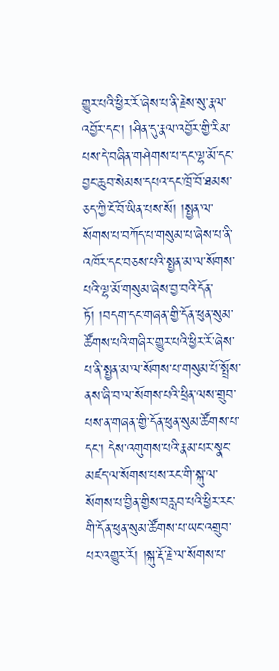གྱུར་པའི་ཕྱིར་རོ་ཞེས་པ་ནི་རྗེས་སུ་རྣལ་འབྱོར་དང་། །ཤིན་དུ་རྣལ་འབྱོར་གྱི་རིམ་པས་དེ་བཞིན་གཤེགས་པ་དང་ལྷ་མོ་དང་བྱང་ཆུབ་སེམས་དཔའ་དང་ཁྲོ་བོ་ཐམས་ཅད་ཀྱི་ངོ་བོ་ཡིན་པས་སོ། །སྤྱན་ལ་སོགས་པ་བཀོད་པ་གསུམ་པ་ཞེས་པ་ནི་འཁོར་དང་བཅས་པའི་སྤྱན་མ་ལ་སོགས་པའི་ལྷ་མོ་གསུམ་ཞེས་བྱ་བའི་དོན་ཏོ། །བདག་དང་གཞན་གྱི་དོན་ཕུན་སུམ་ཚོགས་པའི་གཞིར་གྱུར་པའི་ཕྱིར་རོ་ཞེས་པ་ནི་སྤྱན་མ་ལ་སོགས་པ་གསུམ་པོ་སྤྲོས་ནས་ཞི་བ་ལ་སོགས་པའི་ཕྲིན་ལས་གྲུབ་པས་ན་གཞན་གྱི་དོན་ཕུན་སུམ་ཚོགས་པ་དང་། དེས་འགུགས་པའི་རྣམ་པར་སྣང་མཛད་ལ་སོགས་པས་རང་གི་སྐུ་ལ་སོགས་པ་བྱིན་གྱིས་བརླབ་པའི་ཕྱིར་རང་གི་དོན་ཕུན་སུམ་ཚོགས་པ་ཡང་འགྲུབ་པར་འགྱུར་རོ། །སྐུ་རྡོ་རྗེ་ལ་སོགས་པ་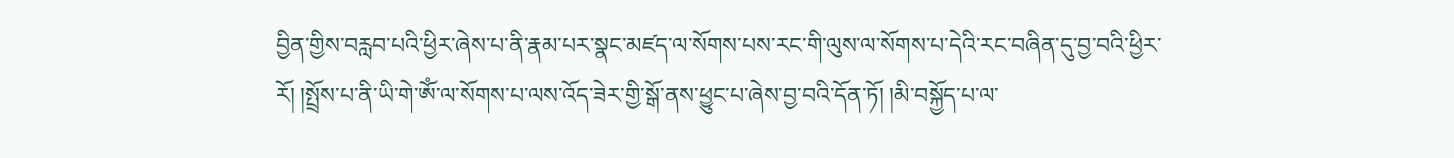བྱིན་གྱིས་བརླབ་པའི་ཕྱིར་ཞེས་པ་ནི་རྣམ་པར་སྣང་མཛད་ལ་སོགས་པས་རང་གི་ལུས་ལ་སོགས་པ་དེའི་རང་བཞིན་དུ་བྱ་བའི་ཕྱིར་རོ། །སྤྲོས་པ་ནི་ཡི་གེ་ཨོཾ་ལ་སོགས་པ་ལས་འོད་ཟེར་གྱི་སྒོ་ནས་ཕྱུང་པ་ཞེས་བྱ་བའི་དོན་ཏོ། །མི་བསྐྱོད་པ་ལ་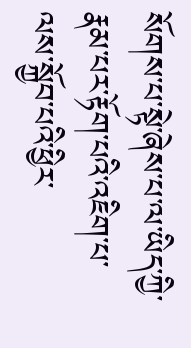སོགས་པ་སྟེ་ཞེས་པ་ལ་ཡིད་ཀྱི་རྣམ་པར་རྟོག་པའི་འཇིག་པ་ལས་སྐྱོབ་པའི་ཕྱིར་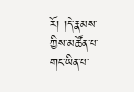རོ། །དེ་རྣམས་ཀྱིས་མཚོན་པ་གང་ཡིན་པ་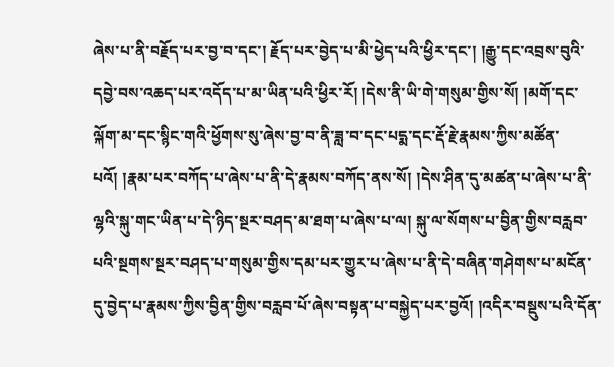ཞེས་པ་ནི་བརྗོད་པར་བྱ་བ་དང་། རྗོད་པར་བྱེད་པ་མི་ཕྱེད་པའི་ཕྱིར་དང་། །རྒྱུ་དང་འབྲས་བུའི་དབྱེ་བས་འཆད་པར་འདོད་པ་མ་ཡིན་པའི་ཕྱིར་རོ། །དེས་ནི་ཡི་གེ་གསུམ་གྱིས་སོ། །མགོ་དང་ལྐོག་མ་དང་སྙིང་གའི་ཕྱོགས་སུ་ཞེས་བྱ་བ་ནི་ཟླ་བ་དང་པདྨ་དང་རྡོ་རྗེ་རྣམས་ཀྱིས་མཚོན་པའོ། །རྣམ་པར་བཀོད་པ་ཞེས་པ་ནི་དེ་རྣམས་བཀོད་ནས་སོ། །དེས་ཤིན་དུ་མཚན་པ་ཞེས་པ་ནི་ལྷའི་སྐུ་གང་ཡིན་པ་དེ་ཉིད་སྔར་བཤད་མ་ཐག་པ་ཞེས་པ་ལ། སྐུ་ལ་སོགས་པ་བྱིན་གྱིས་བརླབ་པའི་སྔགས་སྔར་བཤད་པ་གསུམ་གྱིས་དམ་པར་གྱུར་པ་ཞེས་པ་ནི་དེ་བཞིན་གཤེགས་པ་མངོན་དུ་བྱེད་པ་རྣམས་ཀྱིས་བྱིན་གྱིས་བརླབ་པོ་ཞེས་བསྟན་པ་བསྐྱེད་པར་བྱའོ། །འདིར་བསྡུས་པའི་དོན་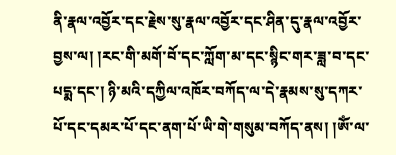ནི་རྣལ་འབྱོར་དང་རྗེས་སུ་རྣལ་འབྱོར་དང་ཤིན་དུ་རྣལ་འབྱོར་བྱས་ལ། །རང་གི་མགོ་བོ་དང་ཀློག་མ་དང་སྙིང་གར་ཟླ་བ་དང་པདྨ་དང་། ཉི་མའི་དཀྱིལ་འཁོར་བཀོད་ལ་དེ་རྣམས་སུ་དཀར་པོ་དང་དམར་པོ་དང་ནག་པོ་ཡི་གེ་གསུམ་བཀོད་ནས། །ཨོཾ་ལ་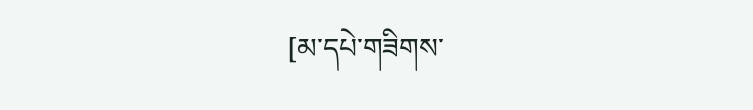[མ་དཔེ་གཟིགས་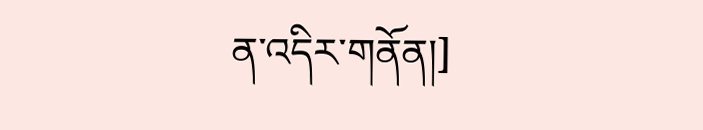ན་འདིར་གནོན།]